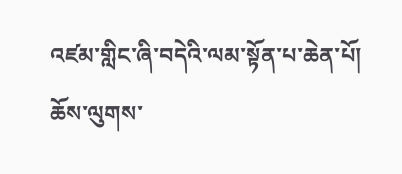འཛམ་གླིང་ཞི་བདེའི་ལམ་སྟོན་པ་ཆེན་པོ། ཆོས་ལུགས་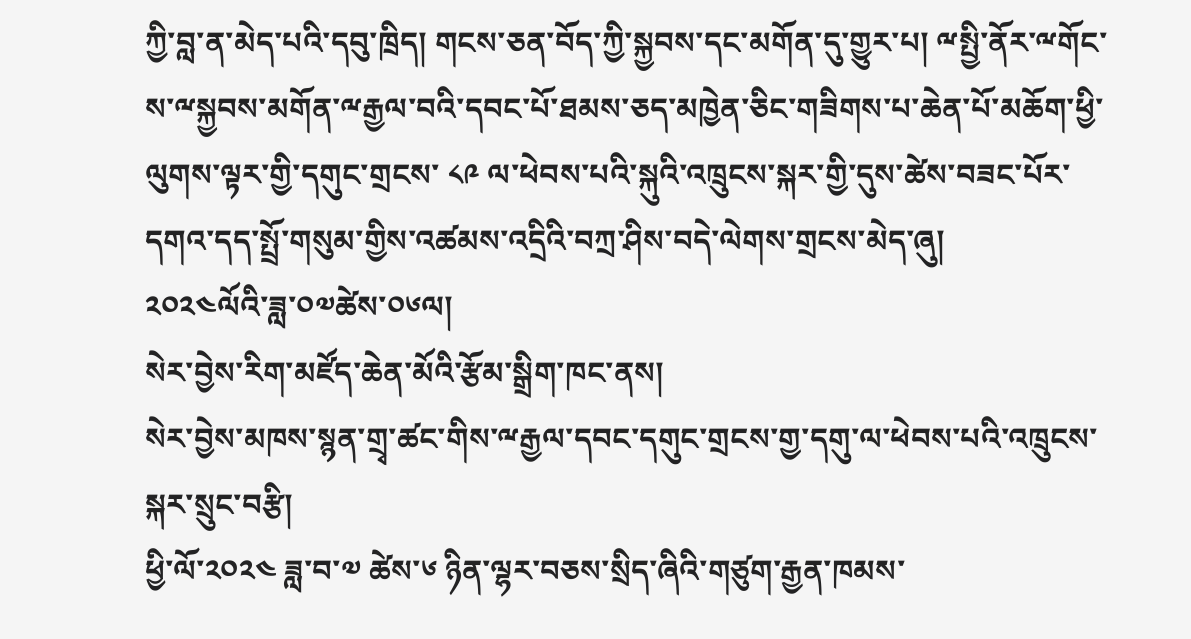ཀྱི་བླ་ན་མེད་པའི་དབུ་ཁྲིད། གངས་ཅན་བོད་ཀྱི་སྐྱབས་དང་མགོན་དུ་གྱུར་པ། ྋསྤྱི་ནོར་ྋགོང་ས་ྋསྐྱབས་མགོན་ྋརྒྱལ་བའི་དབང་པོ་ཐམས་ཅད་མཁྱེན་ཅིང་གཟིགས་པ་ཆེན་པོ་མཆོག་ཕྱི་ལུགས་ལྟར་གྱི་དགུང་གྲངས་ ༨༩ ལ་ཕེབས་པའི་སྐུའི་འཁྲུངས་སྐར་གྱི་དུས་ཚེས་བཟང་པོར་དགའ་དད་སྤྲོ་གསུམ་གྱིས་འཚམས་འདྲིའི་བཀྲ་ཤིས་བདེ་ལེགས་གྲངས་མེད་ཞུ།
༢༠༢༤ལོའི་ཟླ་༠༧ཚེས་༠༦ལ།
སེར་བྱེས་རིག་མཛོད་ཆེན་མོའི་རྩོམ་སྒྲིག་ཁང་ནས།
སེར་བྱེས་མཁས་སྙན་གྲྭ་ཚང་གིས་ྋརྒྱལ་དབང་དགུང་གྲངས་གྱ་དགུ་ལ་ཕེབས་པའི་འཁྲུངས་སྐར་སྲུང་བརྩི།
ཕྱི་ལོ་༢༠༢༤ ཟླ་བ་༧ ཚེས་༦ ཉིན་ལྷར་བཅས་སྲིད་ཞིའི་གཙུག་རྒྱན་ཁམས་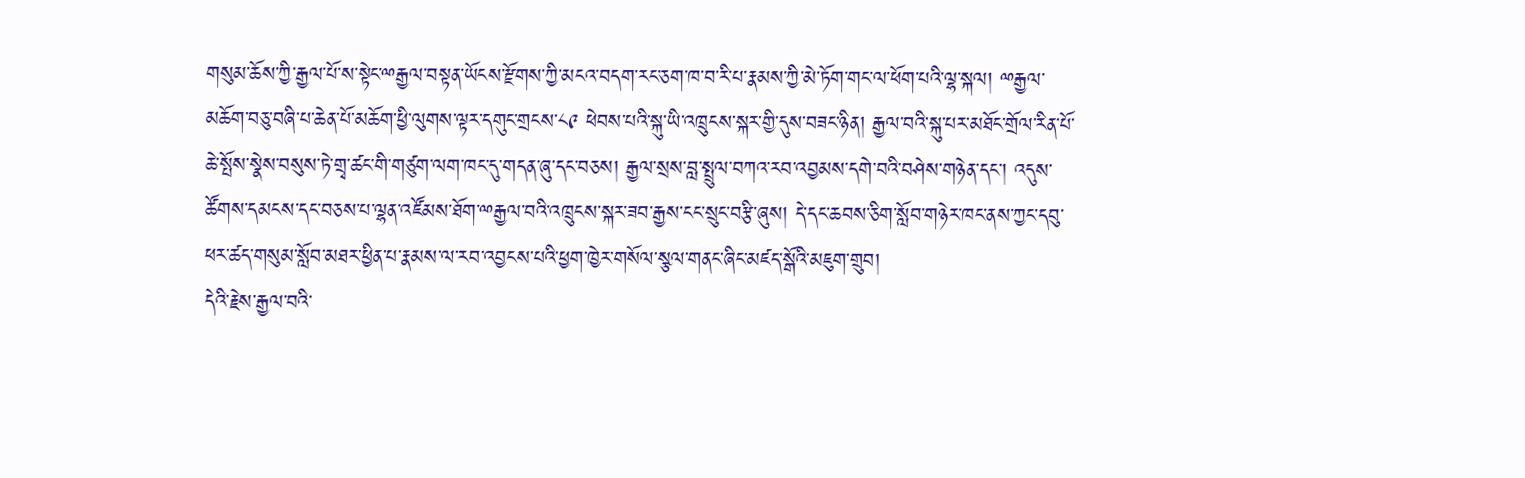གསུམ་ཆོས་ཀྱི་རྒྱལ་པོ་ས་སྟེང་ྋརྒྱལ་བསྟན་ཡོངས་རྫོགས་ཀྱི་མངའ་བདག་རང་ཅག་ཁ་བ་རི་པ་རྣམས་ཀྱི་མེ་ཏོག་གང་ལ་ཕོག་པའི་ལྷ་སྐལ། ྋརྒྱལ་མཆོག་བཅུ་བཞི་པ་ཆེན་པོ་མཆོག་ཕྱི་ལུགས་ལྟར་དགུང་གྲངས་༨༩ ཕེབས་པའི་སྐུ་ཡི་འཁྲུངས་སྐར་གྱི་དུས་བཟང་ཉིན། རྒྱལ་བའི་སྐུ་པར་མཐོང་གྲོལ་རིན་པོ་ཆེ་སྤོས་སྣེས་བསུས་ཏེ་གྲྭ་ཚང་གི་གཙུག་ལག་ཁང་དུ་གདན་ཞུ་དང་བཅས། རྒྱལ་སྲས་བླ་སྤྲུལ་བཀའ་རབ་འབྱམས་དགེ་བའི་བཤེས་གཉེན་དང་། འདུས་ཚོགས་དམངས་དང་བཅས་པ་ལྷན་འཛོམས་ཐོག་ྋརྒྱལ་བའི་འཁྲུངས་སྐར་ཟབ་རྒྱས་ངང་སྲུང་བརྩི་ཞུས། དེ་དང་ཆབས་ཅིག་སློབ་གཉེར་ཁང་ནས་ཀྱང་དབུ་ཕར་ཚད་གསུམ་སློབ་མཐར་ཕྱིན་པ་རྣམས་ལ་རབ་འབྱངས་པའི་ཕྱག་ཁྱེར་གསོལ་སྩལ་གནང་ཞིང་མཛད་སྒོའི་མཇུག་གྲུབ།
དེའི་རྗེས་རྒྱལ་བའི་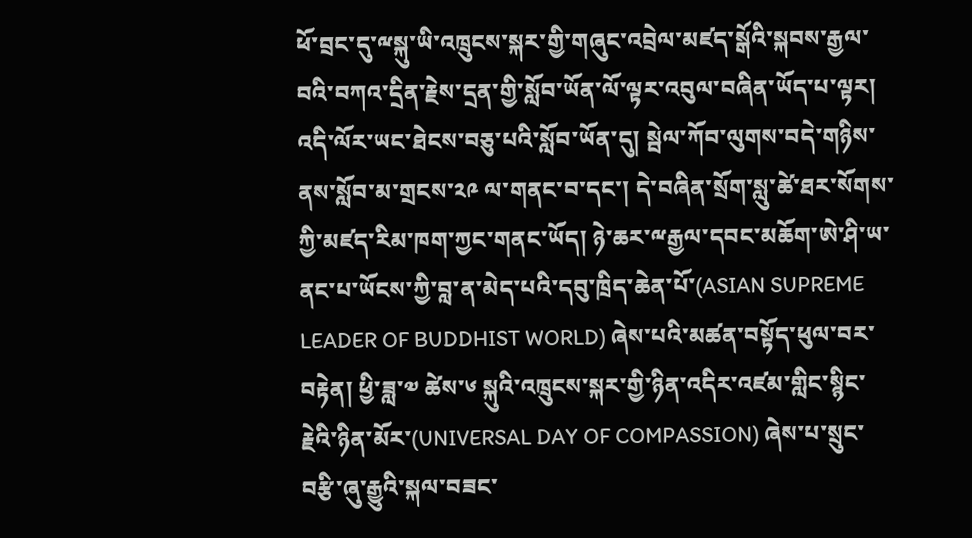ཕོ་བྲང་དུ་ྋསྐུ་ཡི་འཁྲུངས་སྐར་གྱི་གཞུང་འབྲེལ་མཛད་སྒོའི་སྐབས་རྒྱལ་བའི་བཀའ་དྲིན་རྗེས་དྲན་གྱི་སློབ་ཡོན་ལོ་ལྟར་འབུལ་བཞིན་ཡོད་པ་ལྟར། འདི་ལོར་ཡང་ཐེངས་བཅུ་པའི་སློབ་ཡོན་དུ། སྦེལ་ཀོབ་ལུགས་བདེ་གཉིས་ནས་སློབ་མ་གྲངས་༢༩ ལ་གནང་བ་དང་། དེ་བཞིན་སྲོག་སླུ་ཚེ་ཐར་སོགས་ཀྱི་མཛད་རིམ་ཁག་ཀྱང་གནང་ཡོད། ཉེ་ཆར་ྋརྒྱལ་དབང་མཆོག་ཨེ་ཤི་ཡ་ནང་པ་ཡོངས་ཀྱི་བླ་ན་མེད་པའི་དབུ་ཁྲིད་ཆེན་པོ་(ASIAN SUPREME LEADER OF BUDDHIST WORLD) ཞེས་པའི་མཚན་བསྟོད་ཕུལ་བར་བརྟེན། ཕྱི་ཟླ་༧ ཚེས་༦ སྐུའི་འཁྲུངས་སྐར་གྱི་ཉིན་འདིར་འཛམ་གླིང་སྙིང་རྗེའི་ཉིན་མོར་(UNIVERSAL DAY OF COMPASSION) ཞེས་པ་སྲུང་བརྩི་ཞུ་རྒྱུའི་སྐལ་བཟང་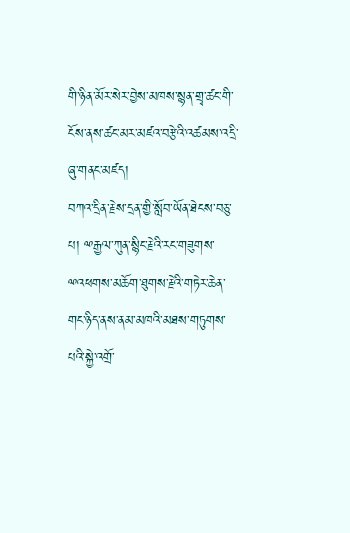གི་ཉིན་མོར་སེར་བྱེས་མཁས་སྙན་གྲྭ་ཚང་གི་ངོས་ནས་ཚང་མར་མཛའ་བརྩེའི་འཚམས་འདྲི་ཞུ་གནང་མཛད།
བཀའ་དྲིན་རྗེས་དྲན་གྱི་སློབ་ཡོན་ཐེངས་བཅུ་པ། ྋརྒྱལ་ཀུན་སྙིང་རྗེའི་རང་གཟུགས་ྋའཕགས་མཆོག་ཐུགས་རྗེའི་གཏེར་ཆེན་གང་ཉིད་ནས་ནམ་མཁའི་མཐས་གཏུགས་པའི་སྐྱེ་འགྲོ་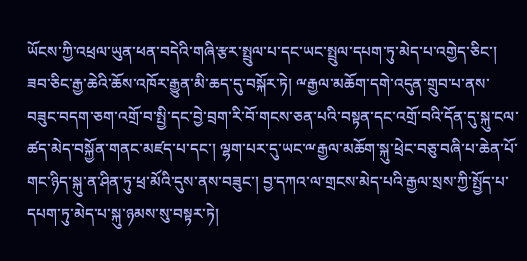ཡོངས་ཀྱི་འཕྲལ་ཡུན་ཕན་བདེའི་གཞི་རྩར་སྤྲུལ་པ་དང་ཡང་སྤྲུལ་དཔག་ཏུ་མེད་པ་འགྱེད་ཅིང་། ཟབ་ཅིང་རྒྱ་ཆེའི་ཆོས་འཁོར་རྒྱུན་མི་ཆད་དུ་བསྐོར་ཏེ། ྋརྒྱལ་མཆོག་དགེ་འདུན་གྲུབ་པ་ནས་བཟུང་བདག་ཅག་འགྲོ་བ་སྤྱི་དང་བྱེ་བྲག་རི་བོ་གངས་ཅན་པའི་བསྟན་དང་འགྲོ་བའི་དོན་དུ་སྐུ་ངལ་ཚད་མེད་བསྐྱོན་གནང་མཛད་པ་དང་། ལྷག་པར་དུ་ཡང་ྋརྒྱལ་མཆོག་སྐུ་ཕྲེང་བཅུ་བཞི་པ་ཆེན་པོ་གང་ཉིད་སྐུ་ན་ཤིན་ཏུ་ཕྲ་མོའི་དུས་ནས་བཟུང་། བྱ་དཀའ་ལ་གྲངས་མེད་པའི་རྒྱལ་སྲས་ཀྱི་སྤྱོད་པ་དཔག་ཏུ་མེད་པ་སྐུ་ཉམས་སུ་བསྟར་ཏེ།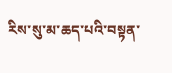རིས་སུ་མ་ཆད་པའི་བསྟན་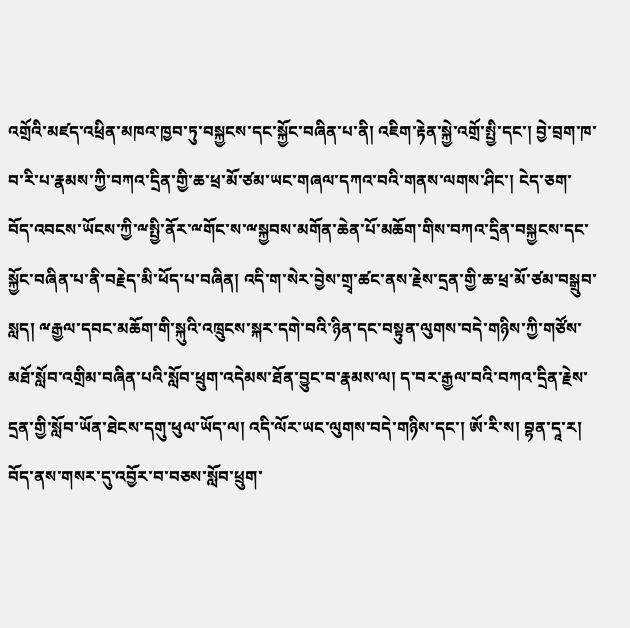འགྲོའི་མཛད་འཕྲིན་མཁའ་ཁྱབ་ཏུ་བསྐྱངས་དང་སྐྱོང་བཞིན་པ་ནི། འཇིག་རྟེན་སྐྱེ་འགྲོ་སྤྱི་དང་། བྱེ་བྲག་ཁ་བ་རི་པ་རྣམས་ཀྱི་བཀའ་དྲིན་གྱི་ཆ་ཕྲ་མོ་ཙམ་ཡང་གཞལ་དཀའ་བའི་གནས་ལགས་ཤིང་། ངེད་ཅག་བོད་འབངས་ཡོངས་ཀྱི་ྋསྤྱི་ནོར་ྋགོང་ས་ྋསྐྱབས་མགོན་ཆེན་པོ་མཆོག་གིས་བཀའ་དྲིན་བསྐྱངས་དང་སྐྱོང་བཞིན་པ་ནི་བརྗེད་མི་ཕོད་པ་བཞིན། འདི་ག་སེར་བྱེས་གྲྭ་ཚང་ནས་རྗེས་དྲན་གྱི་ཆ་ཕྲ་མོ་ཙམ་བསྒྲུབ་སླད། ྋརྒྱལ་དབང་མཆོག་གི་སྐུའི་འཁྲུངས་སྐར་དགེ་བའི་ཉིན་དང་བསྟུན་ལུགས་བདེ་གཉིས་ཀྱི་གཙོས་མཐོ་སློབ་འགྲིམ་བཞིན་པའི་སློབ་ཕྲུག་འདེམས་ཐོན་བྱུང་བ་རྣམས་ལ། ད་བར་རྒྱལ་བའི་བཀའ་དྲིན་རྗེས་དྲན་གྱི་སློབ་ཡོན་ཐེངས་དགུ་ཕུལ་ཡོད་ལ། འདི་ལོར་ཡང་ལུགས་བདེ་གཉིས་དང་། ཨོ་རི་ས། བྷན་དཱ་ར། བོད་ནས་གསར་དུ་འབྱོར་བ་བཅས་སློབ་ཕྲུག་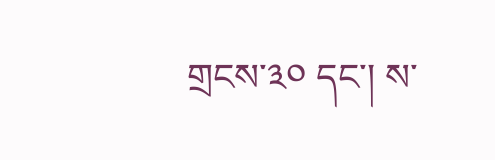གྲངས་༣༠ དང་། ས་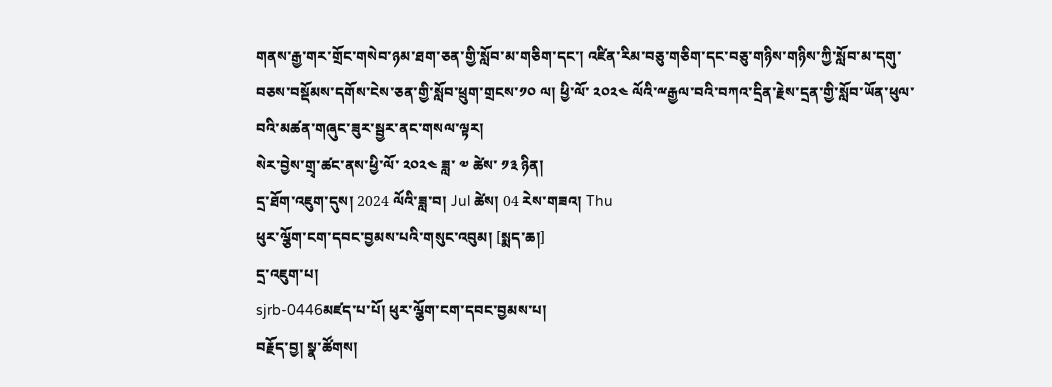གནས་རྒྱ་གར་གྲོང་གསེབ་ཉམ་ཐག་ཅན་གྱི་སློབ་མ་གཅིག་དང་། འཛིན་རིམ་བཅུ་གཅིག་དང་བཅུ་གཉིས་གཉིས་ཀྱི་སློབ་མ་དགུ་བཅས་བསྡོམས་དགོས་ངེས་ཅན་གྱི་སློབ་ཕྲུག་གྲངས་༡༠ ལ། ཕྱི་ལོ་ ༢༠༢༤ ལོའི་ྋརྒྱལ་བའི་བཀའ་དྲིན་རྗེས་དྲན་གྱི་སློབ་ཡོན་ཕུལ་བའི་མཚན་གཞུང་ཟུར་སྦྱར་ནང་གསལ་ལྟར།
སེར་བྱེས་གྲྭ་ཚང་ནས་ཕྱི་ལོ་ ༢༠༢༤ ཟླ་ ༧ ཚེས་ ༡༣ ཉིན།
དྲ་ཐོག་འཇུག་དུས། 2024 ལོའི་ཟླ་བ། Jul ཚེས། 04 རེས་གཟའ། Thu
ཕུར་ལྕོག་ངག་དབང་བྱམས་པའི་གསུང་འབུམ། [སྨད་ཆ།]
དྲ་འཇུག་པ།
sjrb-0446མཛད་པ་པོ། ཕུར་ལྕོག་ངག་དབང་བྱམས་པ།
བརྗོད་བྱ། སྣ་ཚོགས།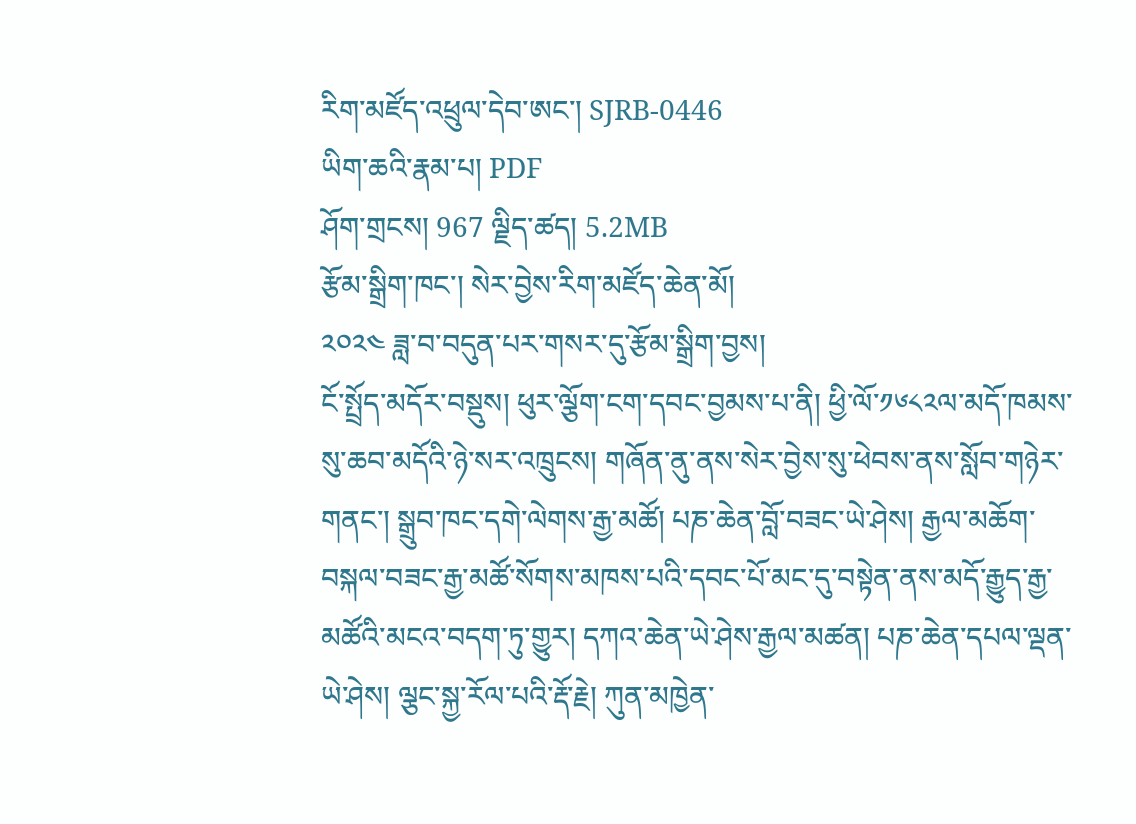རིག་མཛོད་འཕྲུལ་དེབ་ཨང་། SJRB-0446
ཡིག་ཆའི་རྣམ་པ། PDF
ཤོག་གྲངས། 967 ལྗིད་ཚད། 5.2MB
རྩོམ་སྒྲིག་ཁང་། སེར་བྱེས་རིག་མཛོད་ཆེན་མོ།
༢༠༢༤ ཟླ་བ་བདུན་པར་གསར་དུ་རྩོམ་སྒྲིག་བྱས།
ངོ་སྤྲོད་མདོར་བསྡུས། ཕུར་ལྕོག་ངག་དབང་བྱམས་པ་ནི། ཕྱི་ལོ་༡༦༨༢ལ་མདོ་ཁམས་སུ་ཆབ་མདོའི་ཉེ་སར་འཁྲུངས། གཞོན་ནུ་ནས་སེར་བྱེས་སུ་ཕེབས་ནས་སློབ་གཉེར་གནང་། སྒྲུབ་ཁང་དགེ་ལེགས་རྒྱ་མཚོ། པཎ་ཆེན་བློ་བཟང་ཡེ་ཤེས། རྒྱལ་མཆོག་བསྐལ་བཟང་རྒྱ་མཚོ་སོགས་མཁས་པའི་དབང་པོ་མང་དུ་བསྟེན་ནས་མདོ་རྒྱུད་རྒྱ་མཚོའི་མངའ་བདག་ཏུ་གྱུར། དཀའ་ཆེན་ཡེ་ཤེས་རྒྱལ་མཚན། པཎ་ཆེན་དཔལ་ལྡན་ཡེ་ཤེས། ལྕང་སྐྱ་རོལ་པའི་རྡོ་རྗེ། ཀུན་མཁྱེན་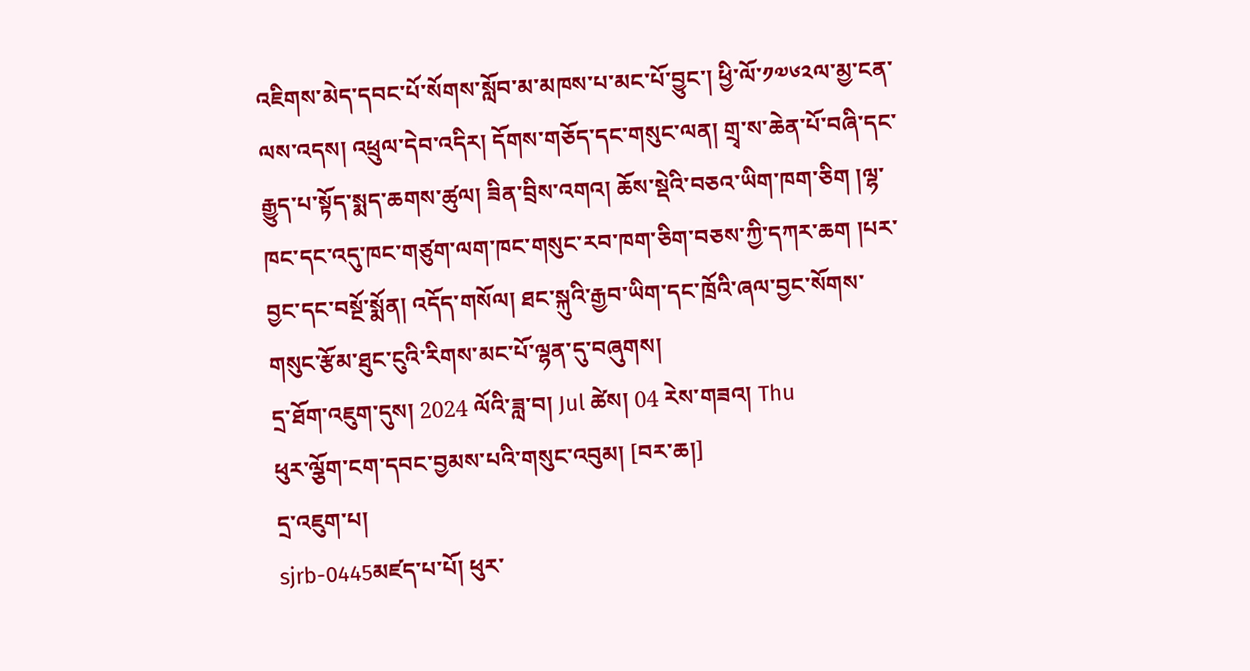འཇིགས་མེད་དབང་པོ་སོགས་སློབ་མ་མཁས་པ་མང་པོ་བྱུང་། ཕྱི་ལོ་༡༧༦༢ལ་མྱ་ངན་ལས་འདས། འཕྲུལ་དེབ་འདིར། དོགས་གཅོད་དང་གསུང་ལན། གྲྭ་ས་ཆེན་པོ་བཞི་དང་རྒྱུད་པ་སྟོད་སྨད་ཆགས་ཚུལ། ཟིན་བྲིས་འགའ། ཆོས་སྡེའི་བཅའ་ཡིག་ཁག་ཅིག །ལྷ་ཁང་དང་འདུ་ཁང་གཙུག་ལག་ཁང་གསུང་རབ་ཁག་ཅིག་བཅས་ཀྱི་དཀར་ཆག །པར་བྱང་དང་བསྔོ་སྨོན། འདོད་གསོལ། ཐང་སྐུའི་རྒྱབ་ཡིག་དང་ཁྲོའི་ཞལ་བྱང་སོགས་གསུང་རྩོམ་ཐུང་ངུའི་རིགས་མང་པོ་ལྷན་དུ་བཞུགས།
དྲ་ཐོག་འཇུག་དུས། 2024 ལོའི་ཟླ་བ། Jul ཚེས། 04 རེས་གཟའ། Thu
ཕུར་ལྕོག་ངག་དབང་བྱམས་པའི་གསུང་འབུམ། [བར་ཆ།]
དྲ་འཇུག་པ།
sjrb-0445མཛད་པ་པོ། ཕུར་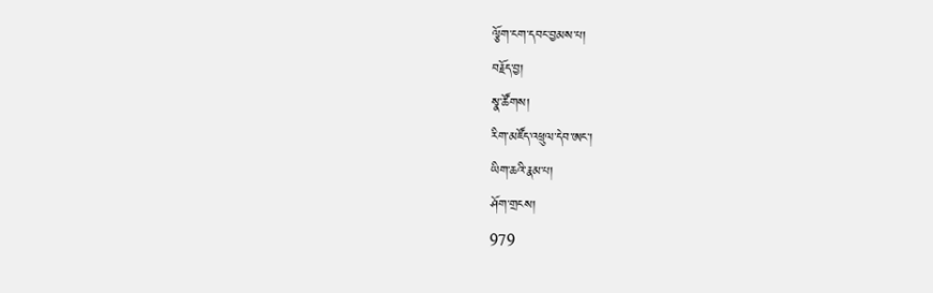ལྕོག་ངག་དབང་བྱམས་པ།
བརྗོད་བྱ།
སྣ་ཚོགས།
རིག་མཛོད་འཕྲུལ་དེབ་ཨང་།
ཡིག་ཆའི་རྣམ་པ།
ཤོག་གྲངས།
979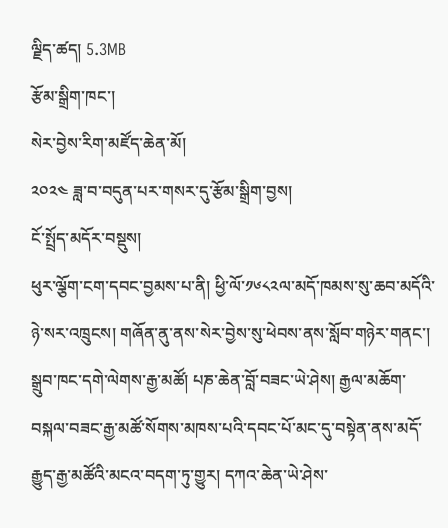ལྗིད་ཚད། 5.3MB
རྩོམ་སྒྲིག་ཁང་།
སེར་བྱེས་རིག་མཛོད་ཆེན་མོ།
༢༠༢༤ ཟླ་བ་བདུན་པར་གསར་དུ་རྩོམ་སྒྲིག་བྱས།
ངོ་སྤྲོད་མདོར་བསྡུས།
ཕུར་ལྕོག་ངག་དབང་བྱམས་པ་ནི། ཕྱི་ལོ་༡༦༨༢ལ་མདོ་ཁམས་སུ་ཆབ་མདོའི་ཉེ་སར་འཁྲུངས། གཞོན་ནུ་ནས་སེར་བྱེས་སུ་ཕེབས་ནས་སློབ་གཉེར་གནང་། སྒྲུབ་ཁང་དགེ་ལེགས་རྒྱ་མཚོ། པཎ་ཆེན་བློ་བཟང་ཡེ་ཤེས། རྒྱལ་མཆོག་བསྐལ་བཟང་རྒྱ་མཚོ་སོགས་མཁས་པའི་དབང་པོ་མང་དུ་བསྟེན་ནས་མདོ་རྒྱུད་རྒྱ་མཚོའི་མངའ་བདག་ཏུ་གྱུར། དཀའ་ཆེན་ཡེ་ཤེས་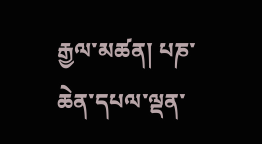རྒྱལ་མཚན། པཎ་ཆེན་དཔལ་ལྡན་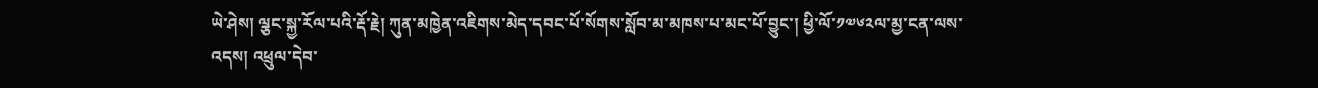ཡེ་ཤེས། ལྕང་སྐྱ་རོལ་པའི་རྡོ་རྗེ། ཀུན་མཁྱེན་འཇིགས་མེད་དབང་པོ་སོགས་སློབ་མ་མཁས་པ་མང་པོ་བྱུང་། ཕྱི་ལོ་༡༧༦༢ལ་མྱ་ངན་ལས་འདས། འཕྲུལ་དེབ་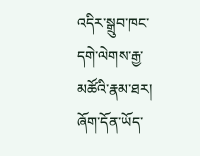འདིར་སྒྲུབ་ཁང་དགེ་ལེགས་རྒྱ་མཚོའི་རྣམ་ཐར། ཞོག་དོན་ཡོད་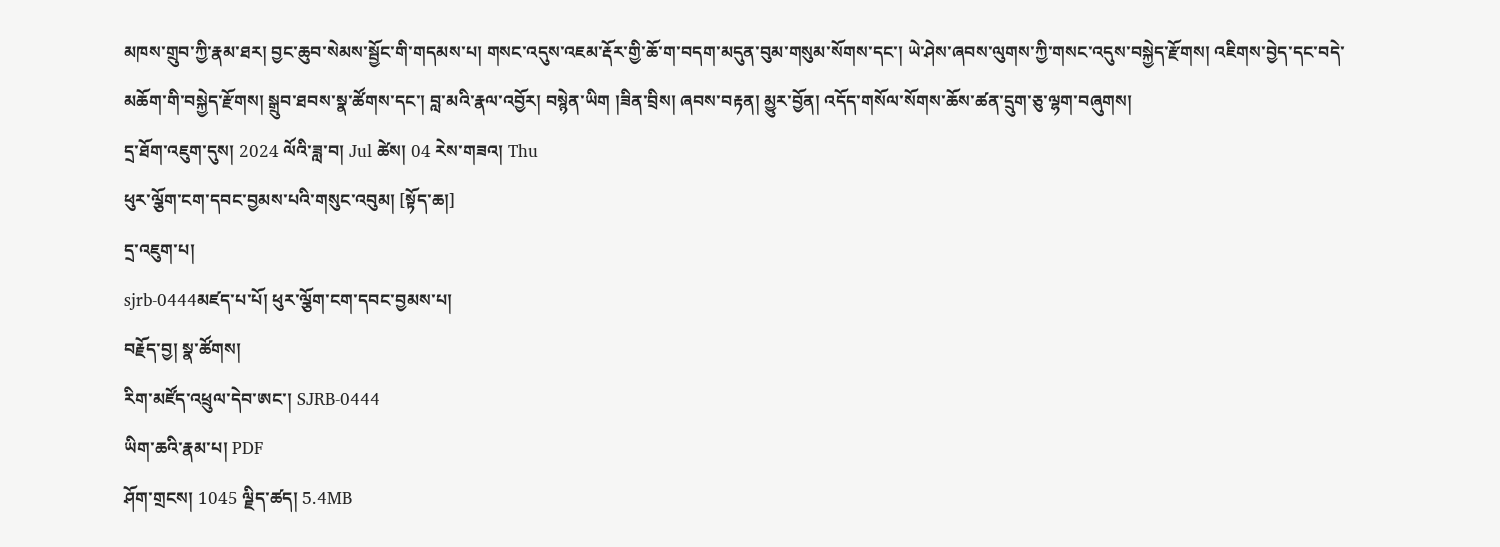མཁས་གྲུབ་ཀྱི་རྣམ་ཐར། བྱང་ཆུབ་སེམས་སྦྱོང་གི་གདམས་པ། གསང་འདུས་འཇམ་རྡོར་གྱི་ཆོ་ག་བདག་མདུན་བུམ་གསུམ་སོགས་དང་། ཡེ་ཤེས་ཞབས་ལུགས་ཀྱི་གསང་འདུས་བསྐྱེད་རྫོགས། འཇིགས་བྱེད་དང་བདེ་མཆོག་གི་བསྐྱེད་རྫོགས། སྒྲུབ་ཐབས་སྣ་ཚོགས་དང་། བླ་མའི་རྣལ་འབྱོར། བསྙེན་ཡིག །ཟིན་བྲིས། ཞབས་བརྟན། མྱུར་བྱོན། འདོད་གསོལ་སོགས་ཆོས་ཚན་དྲུག་ཅུ་ལྷག་བཞུགས།
དྲ་ཐོག་འཇུག་དུས། 2024 ལོའི་ཟླ་བ། Jul ཚེས། 04 རེས་གཟའ། Thu
ཕུར་ལྕོག་ངག་དབང་བྱམས་པའི་གསུང་འབུམ། [སྟོད་ཆ།]
དྲ་འཇུག་པ།
sjrb-0444མཛད་པ་པོ། ཕུར་ལྕོག་ངག་དབང་བྱམས་པ།
བརྗོད་བྱ། སྣ་ཚོགས།
རིག་མཛོད་འཕྲུལ་དེབ་ཨང་། SJRB-0444
ཡིག་ཆའི་རྣམ་པ། PDF
ཤོག་གྲངས། 1045 ལྗིད་ཚད། 5.4MB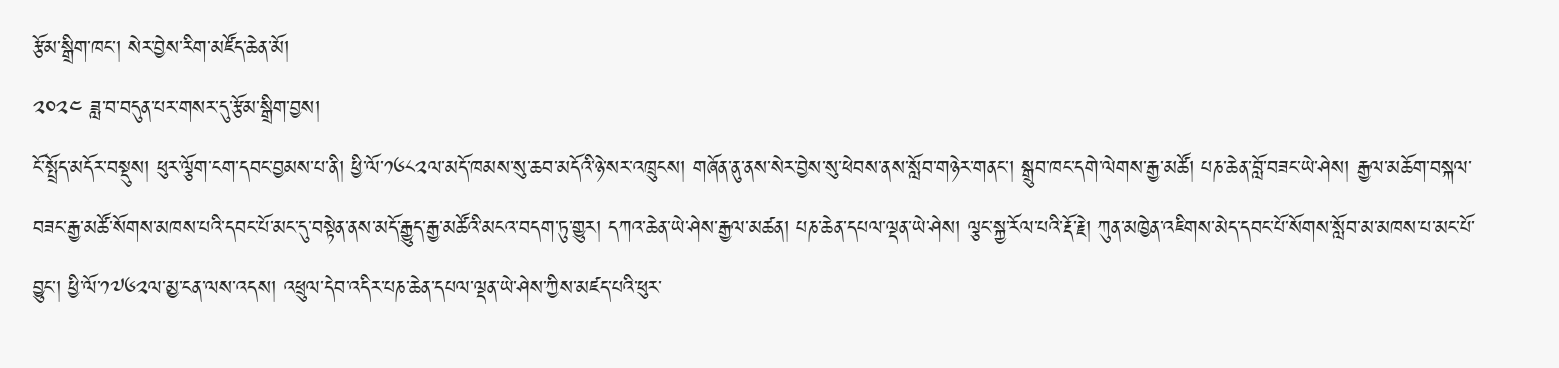རྩོམ་སྒྲིག་ཁང་། སེར་བྱེས་རིག་མཛོད་ཆེན་མོ།
༢༠༢༤ ཟླ་བ་བདུན་པར་གསར་དུ་རྩོམ་སྒྲིག་བྱས།
ངོ་སྤྲོད་མདོར་བསྡུས། ཕུར་ལྕོག་ངག་དབང་བྱམས་པ་ནི། ཕྱི་ལོ་༡༦༨༢ལ་མདོ་ཁམས་སུ་ཆབ་མདོའི་ཉེ་སར་འཁྲུངས། གཞོན་ནུ་ནས་སེར་བྱེས་སུ་ཕེབས་ནས་སློབ་གཉེར་གནང་། སྒྲུབ་ཁང་དགེ་ལེགས་རྒྱ་མཚོ། པཎ་ཆེན་བློ་བཟང་ཡེ་ཤེས། རྒྱལ་མཆོག་བསྐལ་བཟང་རྒྱ་མཚོ་སོགས་མཁས་པའི་དབང་པོ་མང་དུ་བསྟེན་ནས་མདོ་རྒྱུད་རྒྱ་མཚོའི་མངའ་བདག་ཏུ་གྱུར། དཀའ་ཆེན་ཡེ་ཤེས་རྒྱལ་མཚན། པཎ་ཆེན་དཔལ་ལྡན་ཡེ་ཤེས། ལྕང་སྐྱ་རོལ་པའི་རྡོ་རྗེ། ཀུན་མཁྱེན་འཇིགས་མེད་དབང་པོ་སོགས་སློབ་མ་མཁས་པ་མང་པོ་བྱུང་། ཕྱི་ལོ་༡༧༦༢ལ་མྱ་ངན་ལས་འདས། འཕྲུལ་དེབ་འདིར་པཎ་ཆེན་དཔལ་ལྡན་ཡེ་ཤེས་ཀྱིས་མཛད་པའི་ཕུར་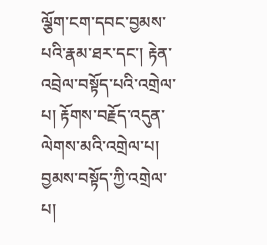ལྕོག་ངག་དབང་བྱམས་པའི་རྣམ་ཐར་དང་། རྟེན་འབྲེལ་བསྟོད་པའི་འགྲེལ་པ། རྟོགས་བརྗོད་འདུན་ལེགས་མའི་འགྲེལ་པ། བྱམས་བསྟོད་ཀྱི་འགྲེལ་པ།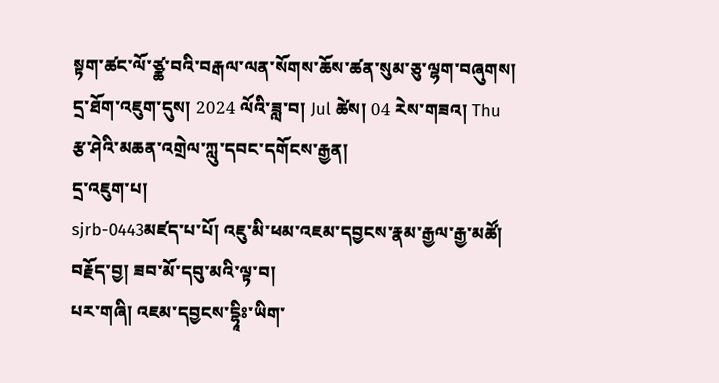སྟག་ཚང་ལོ་ཙྪ་བའི་བརྒལ་ལན་སོགས་ཆོས་ཚན་སུམ་ཅུ་ལྷག་བཞུགས།
དྲ་ཐོག་འཇུག་དུས། 2024 ལོའི་ཟླ་བ། Jul ཚེས། 04 རེས་གཟའ། Thu
རྩ་ཤེའི་མཆན་འགྲེལ་ཀླུ་དབང་དགོངས་རྒྱན།
དྲ་འཇུག་པ།
sjrb-0443མཛད་པ་པོ། འཇུ་མི་ཕམ་འཇམ་དབྱངས་རྣམ་རྒྱལ་རྒྱ་མཚོ།
བརྗོད་བྱ། ཟབ་མོ་དབུ་མའི་ལྟ་བ།
པར་གཞི། འཇམ་དབྱངས་དྷཱིཿ་ཡིག་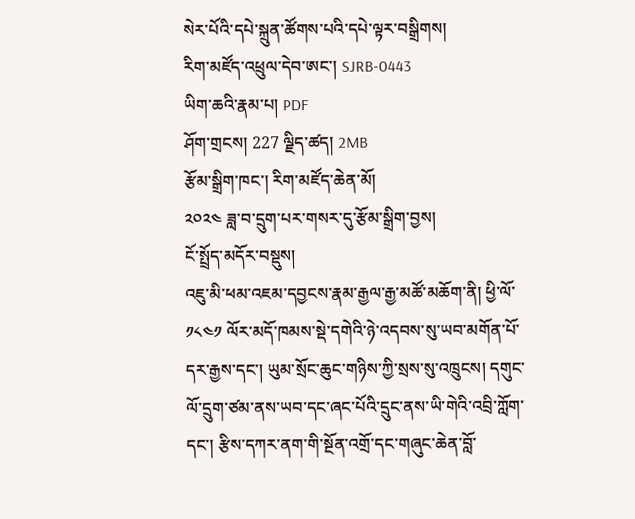སེར་པོའི་དཔེ་སྐྲུན་ཚོགས་པའི་དཔེ་ལྟར་བསྒྲིགས།
རིག་མཛོད་འཕྲུལ་དེབ་ཨང་། SJRB-0443
ཡིག་ཆའི་རྣམ་པ། PDF
ཤོག་གྲངས། 227 ལྗིད་ཚད། 2MB
རྩོམ་སྒྲིག་ཁང་། རིག་མཛོད་ཆེན་མོ།
༢༠༢༤ ཟླ་བ་དྲུག་པར་གསར་དུ་རྩོམ་སྒྲིག་བྱས།
ངོ་སྤྲོད་མདོར་བསྡུས།
འཇུ་མི་ཕམ་འཇམ་དབྱངས་རྣམ་རྒྱལ་རྒྱ་མཚོ་མཆོག་ནི། ཕྱི་ལོ་ ༡༨༤༡ ལོར་མདོ་ཁམས་སྡེ་དགེའི་ཉེ་འདབས་སུ་ཡབ་མགོན་པོ་དར་རྒྱས་དང་། ཡུམ་སྲོང་ཆུང་གཉིས་ཀྱི་སྲས་སུ་འཁྲུངས། དགུང་ལོ་དྲུག་ཙམ་ནས་ཡབ་དང་ཞང་པོའི་དྲུང་ནས་ཡི་གེའི་འབྲི་ཀློག་དང་། རྩིས་དཀར་ནག་གི་སྔོན་འགྲོ་དང་གཞུང་ཆེན་བློ་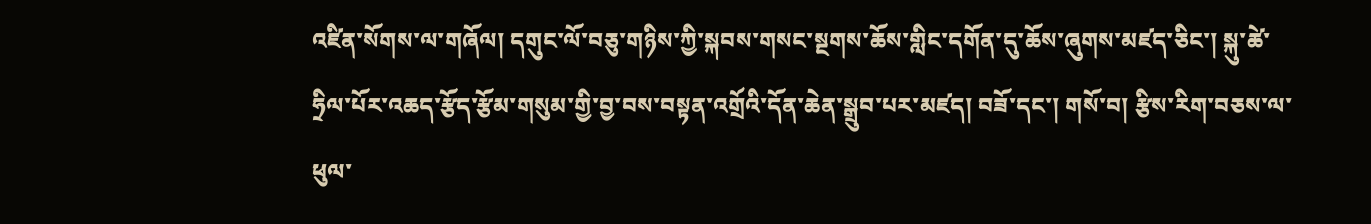འཛིན་སོགས་ལ་གཞོལ། དགུང་ལོ་བཅུ་གཉིས་ཀྱི་སྐབས་གསང་སྔགས་ཆོས་གླིང་དགོན་དུ་ཆོས་ཞུགས་མཛད་ཅིང་། སྐུ་ཚེ་ཧྲིལ་པོར་འཆད་རྩོད་རྩོམ་གསུམ་གྱི་བྱ་བས་བསྟན་འགྲོའི་དོན་ཆེན་སྒྲུབ་པར་མཛད། བཟོ་དང་། གསོ་བ། རྩིས་རིག་བཅས་ལ་ཕུལ་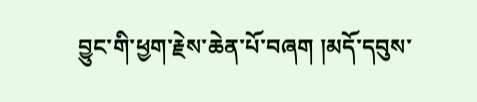བྱུང་གི་ཕྱག་རྗེས་ཆེན་པོ་བཞག །མདོ་དབུས་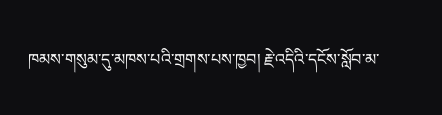ཁམས་གསུམ་དུ་མཁས་པའི་གྲགས་པས་ཁྱབ། རྗེ་འདིའི་དངོས་སློབ་མ་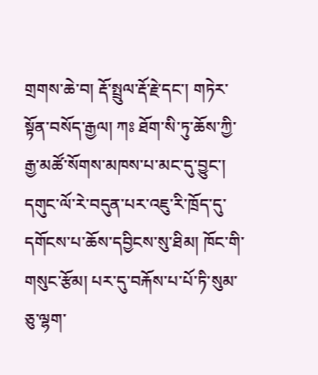གྲགས་ཆེ་བ། རྡོ་སྤྲུལ་རྡོ་རྗེ་དང་། གཏེར་སྟོན་བསོད་རྒྱལ། ཀཿ ཐོག་སི་ཏུ་ཆོས་ཀྱི་རྒྱ་མཚོ་སོགས་མཁས་པ་མང་དུ་བྱུང་། དགུང་ལོ་རེ་བདུན་པར་འཇུ་རི་ཁྲོད་དུ་དགོངས་པ་ཆོས་དབྱིངས་སུ་ཐིམ། ཁོང་གི་གསུང་རྩོམ། པར་དུ་བརྐོས་པ་པོ་ཏི་སུམ་ཅུ་ལྷག་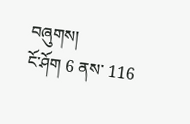བཞུགས།
ངོ་ཤོག 6 ནས་ 116